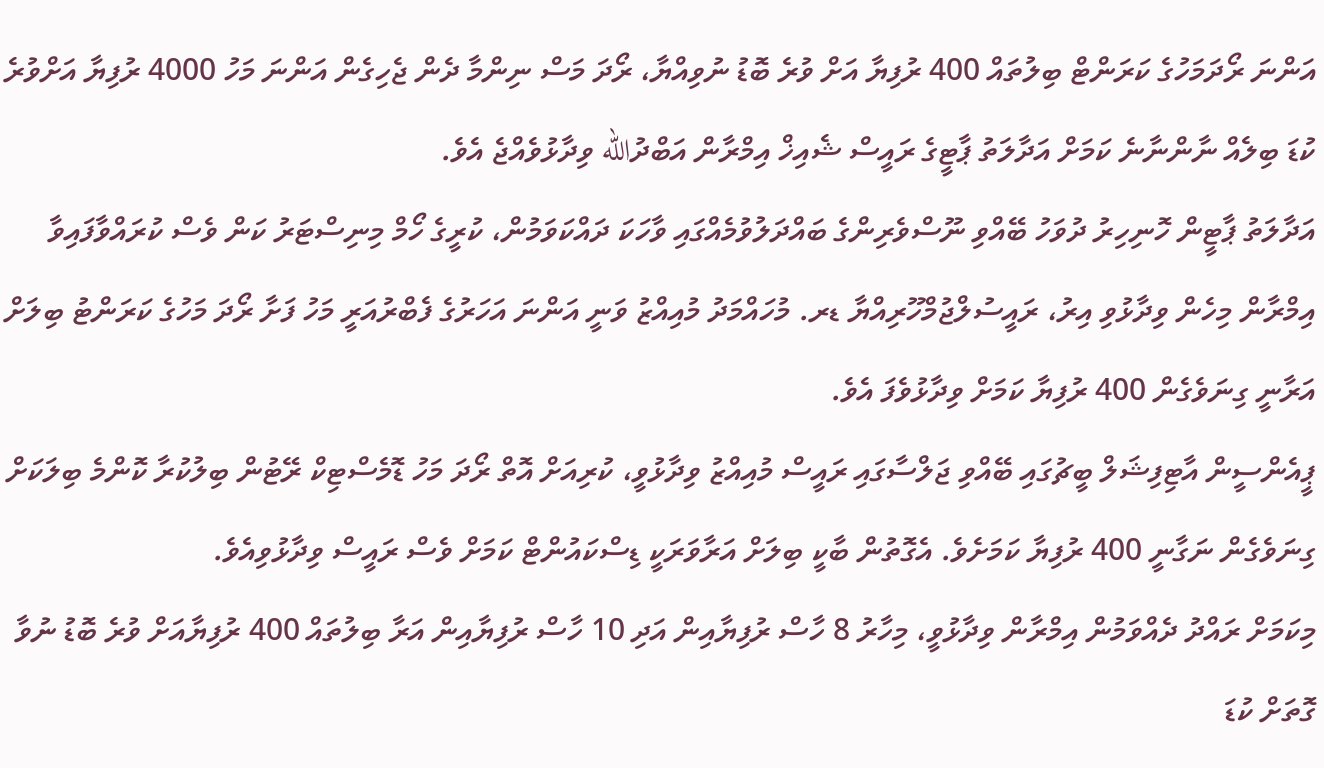އަންނަ ރޯދަމަހުގެ ކަރަންޓް ބިލުތައް 400 ރުފިޔާ އަށް ވުރެ ބޮޑު ނުވިއްޔާ، ރޯދަ މަސް ނިންމާ ދެން ޖެހިގެން އަންނަ މަހު 4000 ރުފިޔާ އަށްވުރެ ކުޑަ ބިލެއް ނާންނާނެ ކަމަށް އަދާލަތު ޕާޓީގެ ރައީސް ޝެއިޚް އިމްރާން އަބްދުالله ވިދާޅުވެއްޖެ އެވެ.
އަދާލަތު ޕާޓީން ހޮނިހިރު ދުވަހު ބޭއްވި ނޫސްވެރިންގެ ބައްދަލުވުމެއްގައި ވާހަކަ ދައްކަވަމުން، ކުރީގެ ހޯމް މިނިސްޓަރު ކަން ވެސް ކުރައްވާފައިވާ އިމްރާން މިހެން ވިދާޅުވި އިރު، ރައީސުލްޖުމްހޫރިއްޔާ ޑރ. މުހައްމަދު މުއިއްޒު ވަނީ އަންނަ އަހަރުގެ ފެބްރުއަރީ މަހު ފަށާ ރޯދަ މަހުގެ ކަރަންޓު ބިލަށް އަރާނީ ގިނަވެގެން 400 ރުފިޔާ ކަމަށް ވިދާޅުވެފަ އެވެ.
ޕީއެންސީން އާޓިފިޝަލް ބީޗުގައި ބޭއްވި ޖަލްސާގައި ރައީސް މުއިއްޒު ވިދާޅުވީ، ކުރިއަށް އޮތް ރޯދަ މަހު ޑޮމެސްޓިކް ރޭޓުން ބިލުކުރާ ކޮންމެ ބިލަކަށް ގިނަވެގެން ނަގާނީ 400 ރުފިޔާ ކަމަށެވެ. އެގޮތުން ބާކީ ބިލަށް އަރާވަރަކީ ޑިސްކައުންޓް ކަމަށް ވެސް ރައީސް ވިދާޅުވިއެވެ.
މިކަމަށް ރައްދު ދެއްވަމުން އިމްރާން ވިދާޅުވީ، މިހާރު 8 ހާސް ރުފިޔާއިން އަދި 10 ހާސް ރުފިޔާއިން އަރާ ބިލުތައް 400 ރުފިޔާއަށް ވުރެ ބޮޑު ނުވާ ގޮތަށް ކުޑަ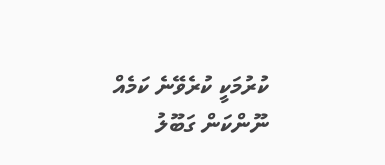ކުރުމަކީ ކުރެވޭނެ ކަމެއް ނޫންކަން ގަބޫލު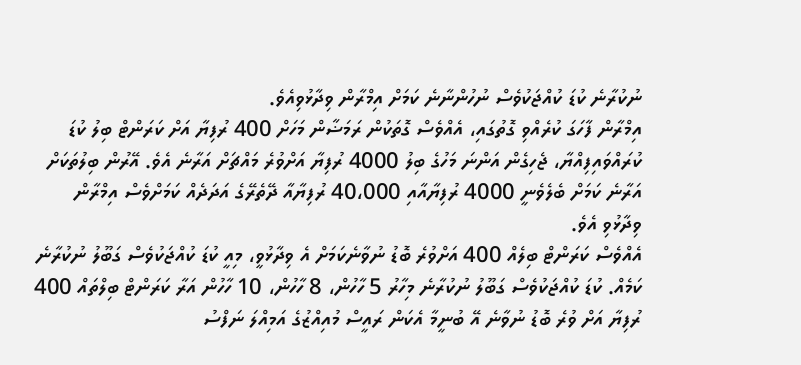ނުކުރާނެ ކުޑަ ކުއްޖަކުވެސް ނުހުންނާނެ ކަމަށް އިމްރާން ވިދާޅުވިއެވެ.
އިމްރާން ފާހަގަ ކުރެއްވި ގޮތުގައި، އެއްވެސް ގޮތަކުން ރަމަޟާން މަހަށް 400 ރުފިޔާ އަށް ކަރަންޓް ބިލު ކުޑަ ކުރައްވައިފިއްޔާ، ޖެހިގެން އަންނަ މަހުގެ ބިލު 4000 ރުފިޔާ އަށްވުރެ މައްޗަށް އަރާނެ އެވެ. އޭރުން ބިލުތަކަށް އަރާނެ ކަމަށް ބެލެވެނީ 4000 ރުފިޔާއާއި 40،000 ރުފިޔާއާ ދޭތެރޭގެ އަދަދެއް ކަމަށްވެސް އިމްރާން ވިދާޅުވި އެވެ.
އެއްވެސް ކަރަންޓް ބިލެއް 400 އަށްވުރެ ބޮޑު ނުވާނެކަމަށް އެ ވިދާޅުވީ، މިއީ ކުޑަ ކުއްޖަކުވެސް ގަބޫލު ނުކުރާނެ ކަމެއް. ކުޑަ ކުއްޖަކުވެސް ގަބޫލު ނުކުރާނެ މިހާރު 5 ހާހުން، 8 ހާހުން، 10 ހާހުން އަރާ ކަރަންޓް ބިލްތައް 400 ރުފިޔާ އަށް ވުރެ ބޮޑު ނުވާނެ އޭ ބުނީމާ އެކަން ރައީސް މުއިއްޒުގެ އަމިއްލަ ނަފްސު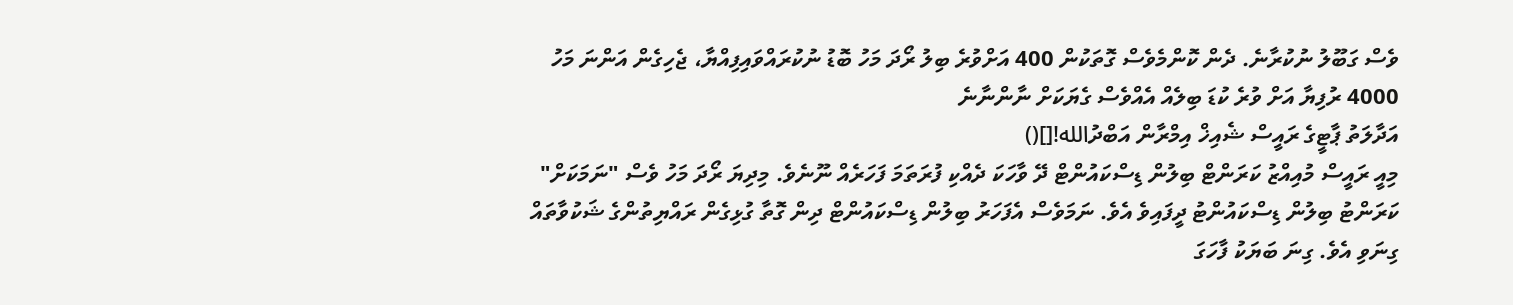ވެސް ގަބޫލު ނުކުރާނެ. ދެން ކޮންމެވެސް ގޮތަކުން 400 އަށްވުރެ ބިލު ރޯދަ މަހު ބޮޑު ނުކުރައްވައިފިއްޔާ، ޖެހިގެން އަންނަ މަހު 4000 ރުފިޔާ އަށް ވުރެ ކުޑަ ބިލެއް އެއްވެސް ގެޔަކަށް ނާންނާނެ
އަދާލަތު ޕާޓީގެ ރައީސް ޝެއިޚް އިމްރާން އަބްދުالله![]()
މިއީ ރައީސް މުއިއްޒު ކަރަންޓް ބިލުން ޑިސްކައުންޓް ދޭ ވާހަކަ ދެއްކި ފުރަތަމަ ފަހަރެއް ނޫނެވެ. މިދިޔަ ރޯދަ މަހު ވެސް "ނަމަކަށް" ކަރަންޓު ބިލުން ޑިސްކައުންޓު ދީފައިވެ އެވެ. ނަމަވެސް އެފަހަރު ބިލުން ޑިސްކައުންޓް ދިން ގޮތާ ގުޅިގެން ރައްޔިތުންގެ ޝަކުވާތައް ގިނަވި އެވެ. ގިނަ ބަޔަކު ފާހަގަ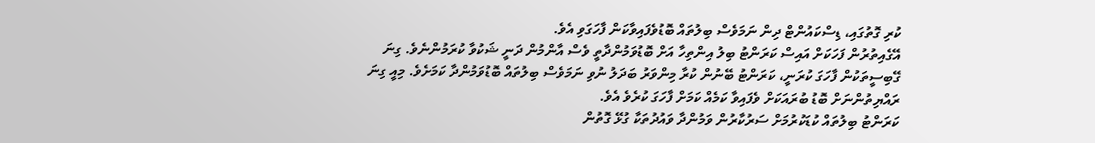ކުރި ގޮތުގައި، ޑިސްކައުންޓް ދިން ނަމަވެސް ބިލުތައް ބޮޑުވެފައިވާކަން ފާހަގަވި އެވެ.
އޭގެއިތުރުން ފަހަކަށް އައިސް ކަރަންޓު ބިލު އިންތިހާ އަށް ބޮޑުވަމުންދާތީ ވެސް އާންމުން ދަނީ ޝަކުވާ ކުރަމުންނެވެ. ގިނަ ގޭބިސީތަކުން ފާހަގަ ކުރަނީ، ކަރަންޓު ބޭނުން ކުރާ މިންވަރު ބަދަލު ނުވި ނަމަވެސް ބިލުތައް ބޮޑުވަމުންދާ ކަމަށެވެ. މިއީ ގިނަ ރައްޔިތުންނަށް ބޮޑު ބުރައަކަށް ވެފައިވާ ކަމެއް ކަމަށް ފާހަގަ ކުރެވެ އެވެ.
ކަރަންޓު ބިލުތައް ކުޑަކުރުމަށް ސަރުކާރުން ވަމުންދާ ވައުދުތަކާ ގުޅޭ ގޮތުން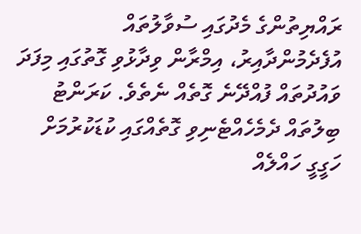ރައްޔިތުންގެ މެދުގައި ސުވާލުތައް އުފެދެމުންދާއިރު، އިމްރާން ވިދާޅުވި ގޮތުގައި މިފަދަ ވައުދުތައް ފުއްދޭނެ ގޮތެއް ނެތެވެ. ކަރަންޓު ބިލުތައް ދެމެހެއްޓެނިވި ގޮތެއްގައި ކުޑަކުރުމަށް ހަގީގީ ހައްލެއް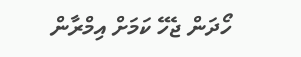ހޯދަން ޖެހޭ ކަމަށް އިމްރާން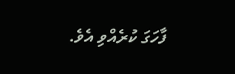ފާހަގަ ކުރެއްވި އެވެ.